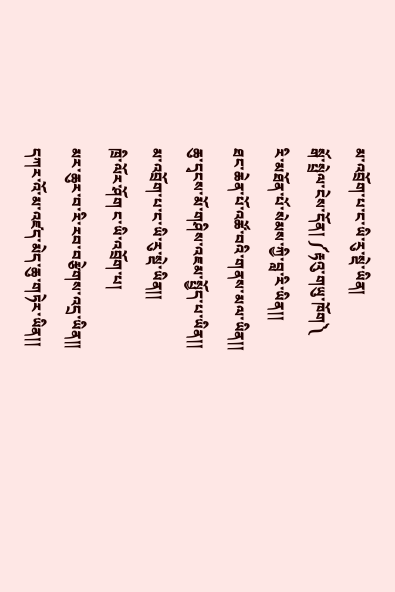མ་འབྲོག་པ་ང་ཡི་རུ་སྡེ་ཡིན།
སྒོ་སྤྲེལ་ངེས་དོན། ༼རྟའུ་གཡུ་ཁོག༽
རི་མཐོན་པོ་སེམས་ཀྱི་བླ་རི་ཡིན།།
ཐང་ཆེན་པོ་འཚོ་བའི་གནས་མལ་ཡིན།།
ཆུ་དྭངས་མོ་གཤིས་འཇམ་སྤྱོད་པ་ཡིན།།
མ་འབྲོག་པ་ང་ཡི་རུ་སྡེ་ཡིན།།
ཁྲི་ལོར་ཤོག ང་ཡི་འབྲོག་པ།
མར་ཆུར་བ་རི་རབ་བརྩེགས་འདྲ་ཡིན།།
དཀར་འོ་མ་འཛད་མེད་ཆུ་གཏེར་ཡིན།།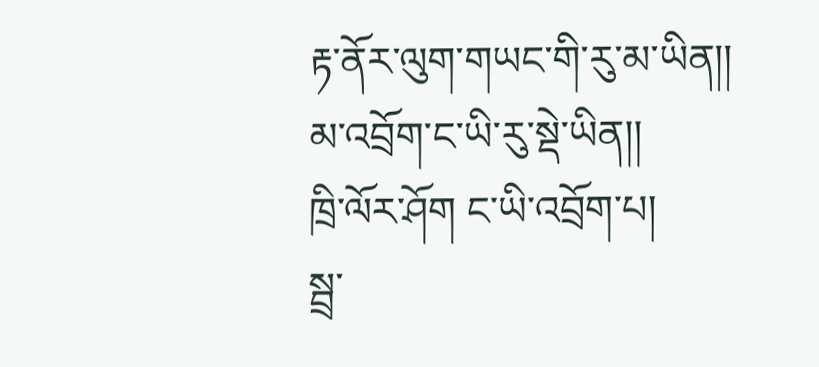རྟ་ནོར་ལུག་གཡང་གི་རུ་མ་ཡིན།།
མ་འབྲོག་ང་ཡི་རུ་སྡེ་ཡིན།།
ཁྲི་ལོར་ཤོག ང་ཡི་འབྲོག་པ།
སྦྲ་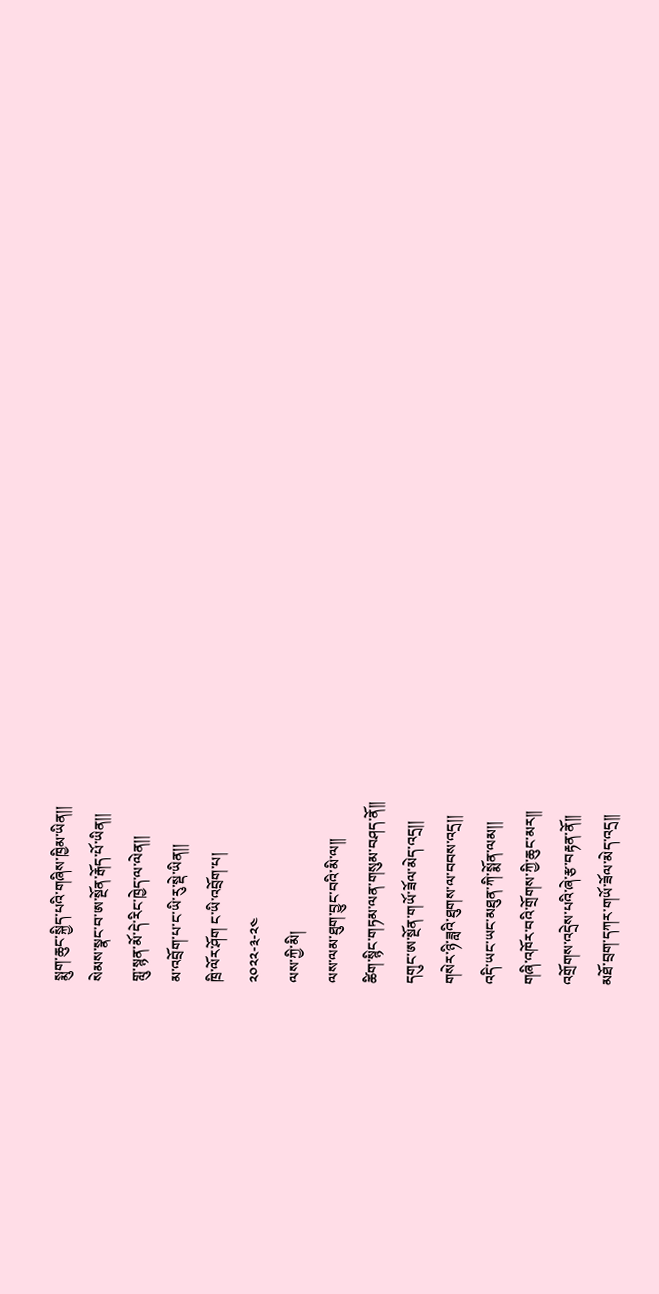སྨུག་ཆུང་སྐྱིད་པའི་གཞིས་ཁྱིམ་ཡིན།།
སེམས་སྣང་བ་ཨ་སྔོན་རྒོད་པོ་ཡིན།།
གླུ་སྙན་མོ་དེ་རིང་ཁྱེད་ལ་ལེན།།
མ་འབྲོག་པ་ང་ཡི་རུ་སྡེ་ཡིན།།
ཁྲི་ལོར་ཤོག ང་ཡི་འབྲོག་པ།
༢༠༢༢-༣-༢༤
ལས་ཀྱི་མི།
ལས་ལམ་ཐུག་བྱུང་བའི་མི་ལ།།
ཚིག་སྙིང་གཏམ་ལན་གསུམ་བཤད་ནོ།།
དགུང་ཨ་སྔོན་གཡོ་ཟོལ་མེད་འདྲ།།
གསེར་ཉི་ཟླའི་ཐུགས་ལ་བབས་འདྲ།།
འདི་ཡང་ཡང་མཐུན་ཀི་སྨོན་ལམ།།
གཞི་འཁོར་བའི་གྲོགས་ཀྱི་ཆུང་མར།།
འགྲོགས་འདྲེས་པའི་ཞེ་རྩ་བརྟན་ནོ།།
མཐོ་བྲག་དཀར་གཡོ་ཟོལ་མེད་འདྲ།།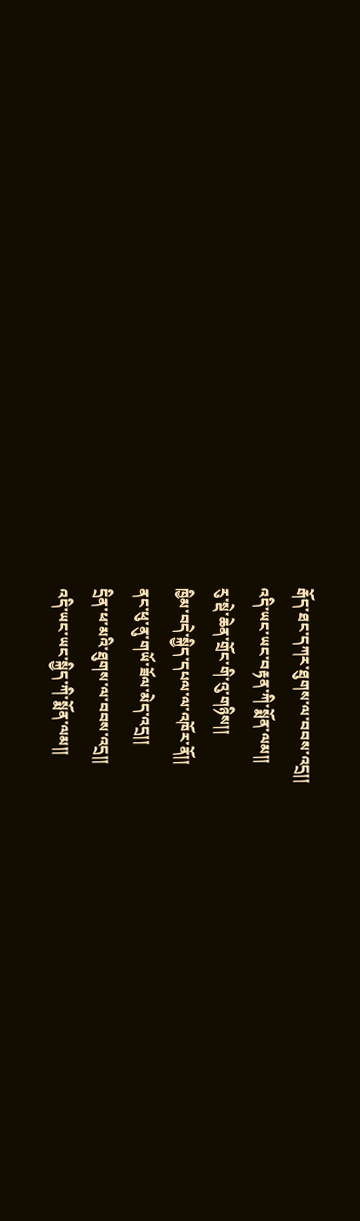རྒོད་ཐང་དཀར་ཐུགས་ལ་བབས་འདྲ།།
འདི་ཡང་ཡང་བརྟན་ཀི་སྨོན་ལམ།།
རུ་སྡེ་ཆེན་གྲོང་གི་འུ་གཉིས།།
ཁྱིམ་བདེ་སྐྱིད་དཔལ་ལ་འཁོར་ནོ།།
ནང་ཕུ་ནུ་གཡོ་ཟོལ་མེད་འདྲ།།
དྲིན་ཕ་མའི་ཐུགས་ལ་བབས་འདྲ།།
འདི་ཡང་ཡང་སྐྱིད་ཀི་སྨོན་ལམ།།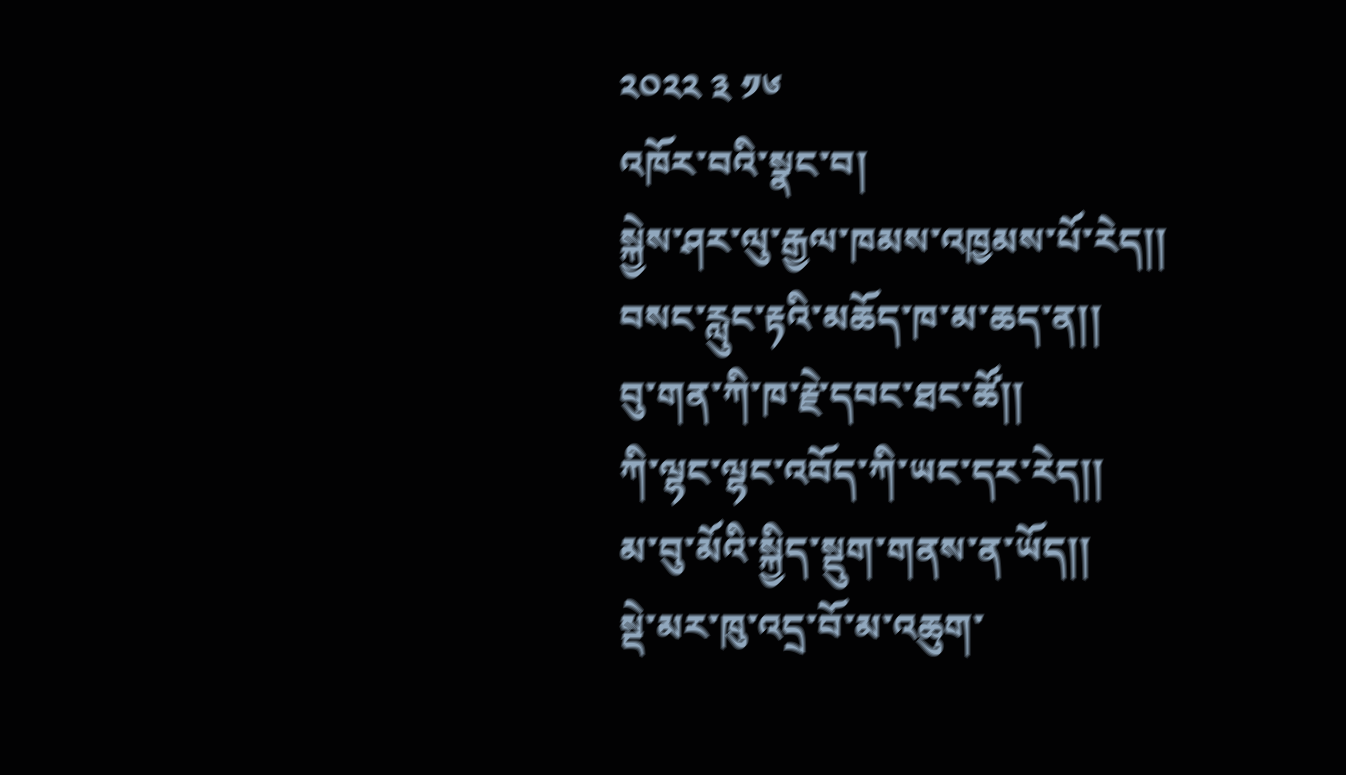༢༠༢༢ ༣ ༡༦
འཁོར་བའི་སྣང་བ།
སྐྱེས་ཤར་ལུ་རྒྱལ་ཁམས་འཁྱམས་པོ་རེད།།
བསང་རླུང་རྟའི་མཆོད་ཁ་མ་ཆད་ན།།
བུ་གན་ཀི་ཁ་རྗེ་དབང་ཐང་ཚོ།།
ཀི་ལྷང་ལྷང་འབོད་ཀི་ཡང་དར་རེད།།
མ་བུ་མོའི་སྐྱིད་སྡུག་གནས་ན་ཡོད།།
སྡེ་མར་ཁུ་འདྲ་བོ་མ་འཆུག་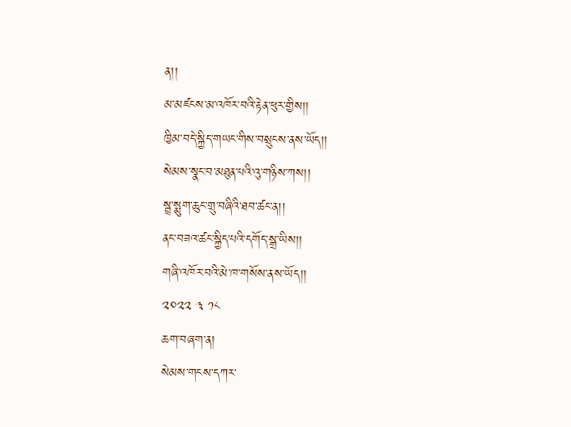ན།།
མ་མཛངས་མ་འཁོར་བའི་རྟེན་ཕུར་གྱིས།།
ཁྱིམ་བདེ་སྐྱིད་གཡང་གིས་བསྲུངས་ནས་ཡོད།།
སེམས་སྣང་བ་མཐུན་པའི་འུ་གཉིས་ཀས།།
སྦྲ་སྨུག་ཆུང་གྲུ་བཞིའི་ཐབ་ཚང་ན།།
ནང་བཟའ་ཚང་སྐྱིད་པའི་དགོད་སྒྲ་ཡིས།།
གཞི་འཁོར་བའི་མེ་ཁ་གསོས་ནས་ཡོད།།
༢༠༢༢ ༣ ༡༨
ཆག་བཞག་ན།
སེམས་གངས་དཀར་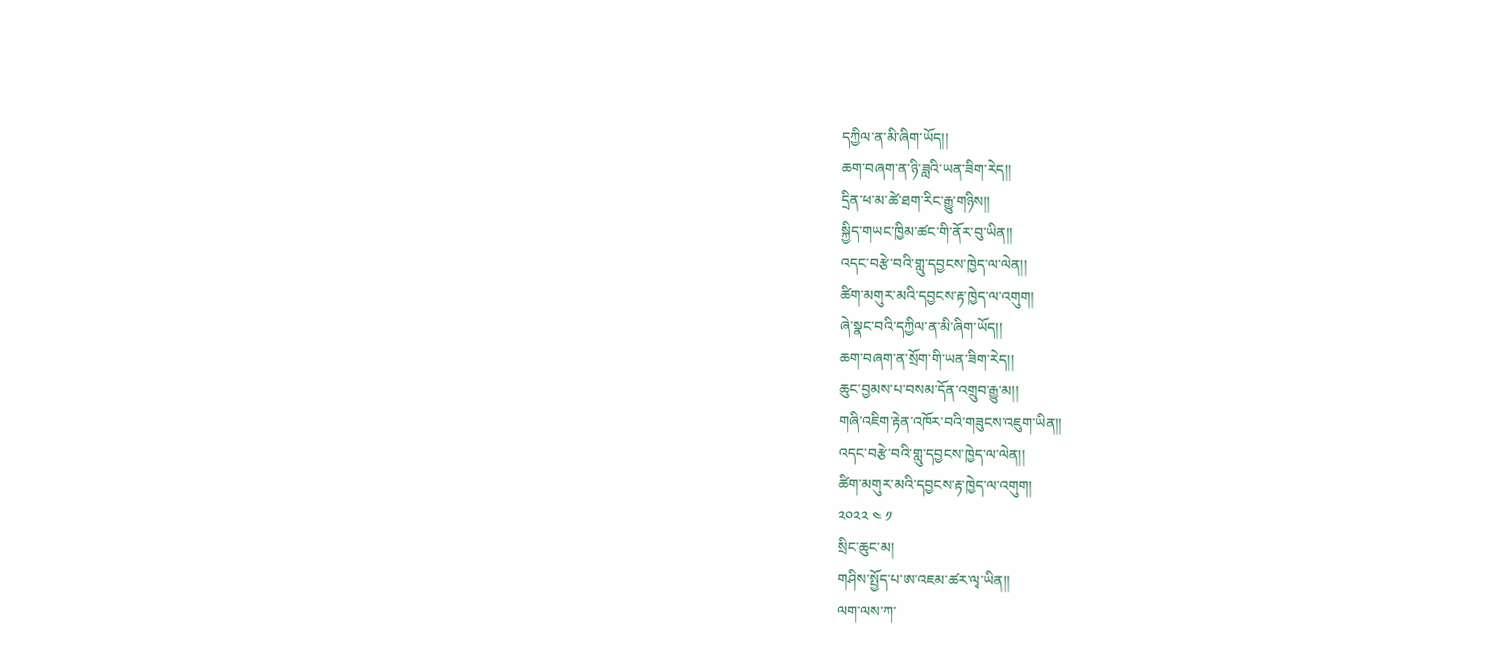དཀྱིལ་ན་མི་ཞིག་ཡོད།།
ཆག་བཞག་ན་ཉི་ཟླའི་ཡན་ཟིག་རེད།།
དྲིན་ཕ་མ་ཚེ་ཐག་རིང་རྒྱུ་གཉིས།།
སྐྱིད་གཡང་ཁྱིམ་ཚང་གི་ནོར་བུ་ཡིན།།
འདང་བརྩེ་བའི་གླུ་དབྱངས་ཁྱེད་ལ་ལེན།།
ཚིག་མགུར་མའི་དབྱངས་རྟ་ཁྱེད་ལ་འགུག།
ཞེ་སྣང་བའི་དཀྱིལ་ན་མི་ཞིག་ཡོད།།
ཆག་བཞག་ན་སྲོག་གི་ཡན་ཟིག་རེད།།
ཆུང་བྱམས་པ་བསམ་དོན་འགྲུབ་རྒྱུ་མ།།
གཞི་འཇིག་རྟེན་འཁོར་བའི་གཟུངས་འཇུག་ཡིན།།
འདང་བརྩེ་བའི་གླུ་དབྱངས་ཁྱེད་ལ་ལེན།།
ཚིག་མགུར་མའི་དབྱངས་རྟ་ཁྱེད་ལ་འགུག།
༢༠༢༢ ༤ ༡
སྲིང་ཆུང་མ།
གཤིས་སྤྱོད་པ་ཨ་འཇམ་ཚར་ལྭ་ཡིན།།
ལག་ལས་ཀ་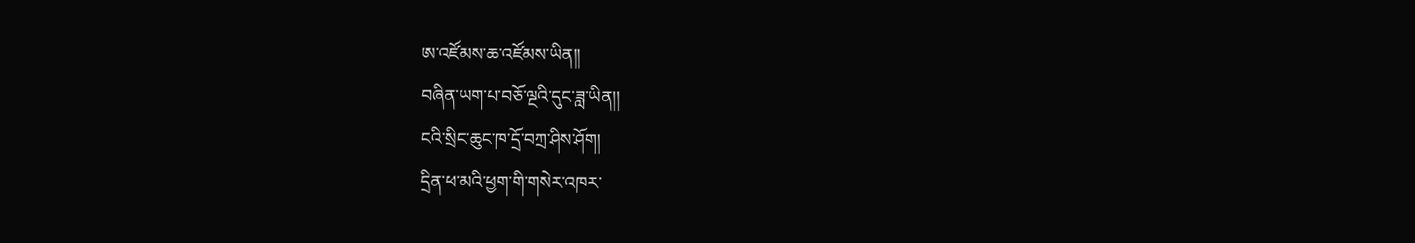ཨ་འཛོམས་ཆ་འཛོམས་ཡིན།།
བཞིན་ཡག་པ་བཅོ་ལྔའི་དུང་ཟླ་ཡིན།།
ངའི་སྲིང་ཆུང་ཁ་དྲོ་བཀྲ་ཤིས་ཤོག།
དྲིན་ཕ་མའི་ཕྱག་གི་གསེར་འཁར་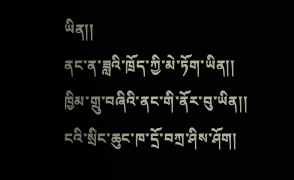ཡིན།།
ནང་ན་ཟླའི་ཁྲོད་ཀྱི་མེ་ཏོག་ཡིན།།
ཁྱིམ་གྲུ་བཞིའི་ནང་གི་ནོར་བུ་ཡིན།།
ངའི་སྲིང་ཆུང་ཁ་དྲོ་བཀྲ་ཤིས་ཤོག།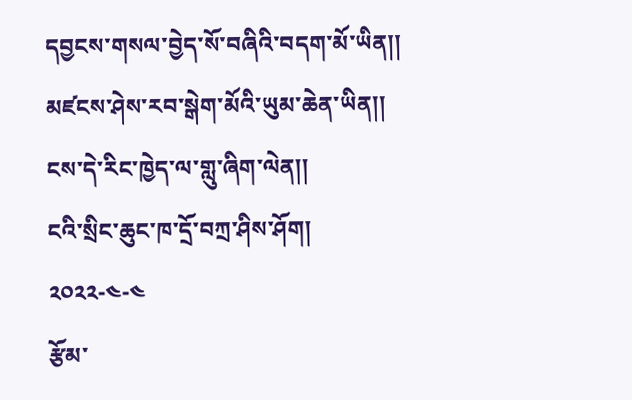དབྱངས་གསལ་བྱེད་སོ་བཞིའི་བདག་མོ་ཡིན།།
མཛངས་ཤེས་རབ་སྒེག་མོའི་ཡུམ་ཆེན་ཡིན།།
ངས་དེ་རིང་ཁྱེད་ལ་གླུ་ཞིག་ལེན།།
ངའི་སྲིང་ཆུང་ཁ་དྲོ་བཀྲ་ཤིས་ཤོག།
༢༠༢༢-༤-༤
རྩོམ་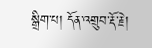སྒྲིག་པ། དོན་འགྲུབ་རྡོ་རྗེ།